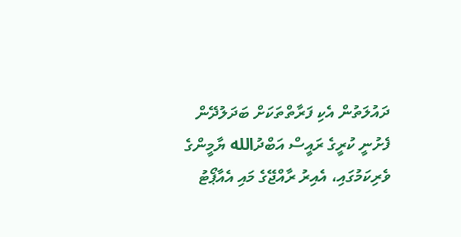ދައުލަތުން އެކި ފަރާތްތަކަށް ބަދަލުދޭން ފެށުނީ ކުރީގެ ރައީސް އަބްދުالله ޔާމީންގެ ވެރިކަމުގައި، އެއިރު ރާއްޖޭގެ މައި އެއާޕޯޓު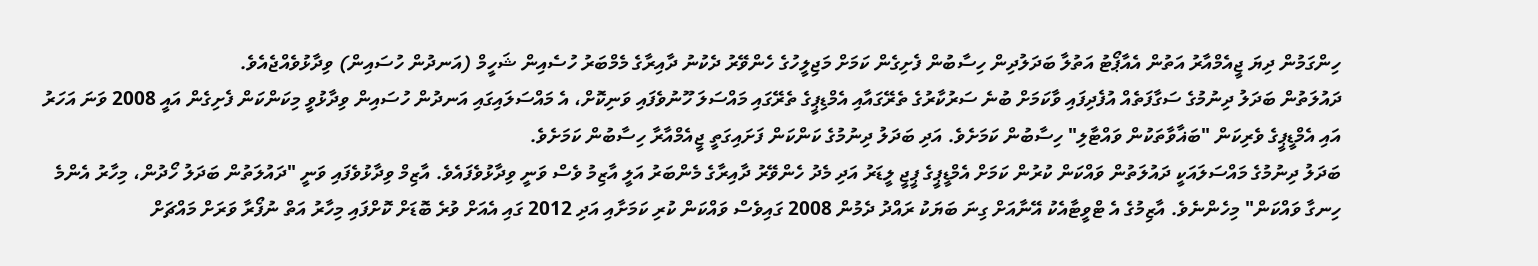ހިންގަމުން ދިޔަ ޖީއެމްއާރު އަތުން އެއާޕޯޓު އަތުލާ ބަދަލުދިން ހިސާބުން ފެށިގެން ކަމަށް މަޖިލީހުގެ ހެންވޭރު ދެކުނު ދާއިރާގެ މެމްބަރު ހުސެއިން ޝަހީމް (އަނދުން ހުސައިން) ވިދާޅުވެއްޖެއެވެ.
ދައުލަތުން ބަދަލު ދިނުމުގެ ސަގާފަތެއް އުފެދިފައި ވާކަމަށް ބުނެ ސަރުކާރުގެ ތެރޭގައާއި އެމްޑިޕީގެ ތެރޭގައި މައްސަލަ ހޫނުވެފައި ވަނިކޮށް، އެ މައްސަލައިގައި އަނދުން ހުސައިން ވިދާޅުވީ މިކަންކަން ފެށިގެން އައީ 2008 ވަނަ އަހަރު އައި އެމްޑީޕީގެ ވެރިކަން "ބަޣާވާތަކުން ވައްޓާލި" ހިސާބުން ކަމަށެވެ. އަދި ބަދަލު ދިނުމުގެ ކަންކަން ފަށައިގަތީ ޖީއެމްއާރާ ހިސާބުން ކަމަށެވެ.
ބަދަލު ދިނުމުގެ މައްސަލައަކީ ދައުލަތުން ވައްކަން ކުރުން ކަމަށް އެމްޑީޕީގެ ޕީޖީ ލީޑަރު އަދި މެދު ހެންވޭރު ދާއިރާގެ މެންބަރު އަލީ އާޒިމު ވެސް ވަނީ ވިދާޅުވެފައެވެ. އާޒިމް ވިދާޅުވެފައި ވަނީ "ދައުލަތުން ބަދަލު ހޯދުން، މިހާރު އެންމެ ހިނގާ ވައްކަން" މިހެންނެވެ. އާޒިމުގެ އެ ޓްވީޓާއެކު އޭނާއަށް ގިނަ ބަޔަކު ރައްދު ދެމުން 2008 ގައިވެސް ވައްކަން ކުރި ކަމަށާއި އަދި 2012 ގައި އެއަށް ވުރެ ބޮޑަށް ކޮށްފައި މިހާރު އަތް ނުފޯރާ ވަރަށް މައްޗަށް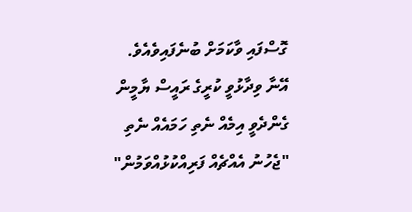ގޮސްފައި ވާކަމަށް ބުނެފައިވެއެވެ.
އޭނާ ވިދާޅުވީ ކުރީގެ ރައީސް ޔާމީން ގެންދެވީ އިމެއް ނެތި ހަމައެއް ނެތި "ޖެހުނު އެއްޗެއް ފަރިއްކުޅުއްވަމުން"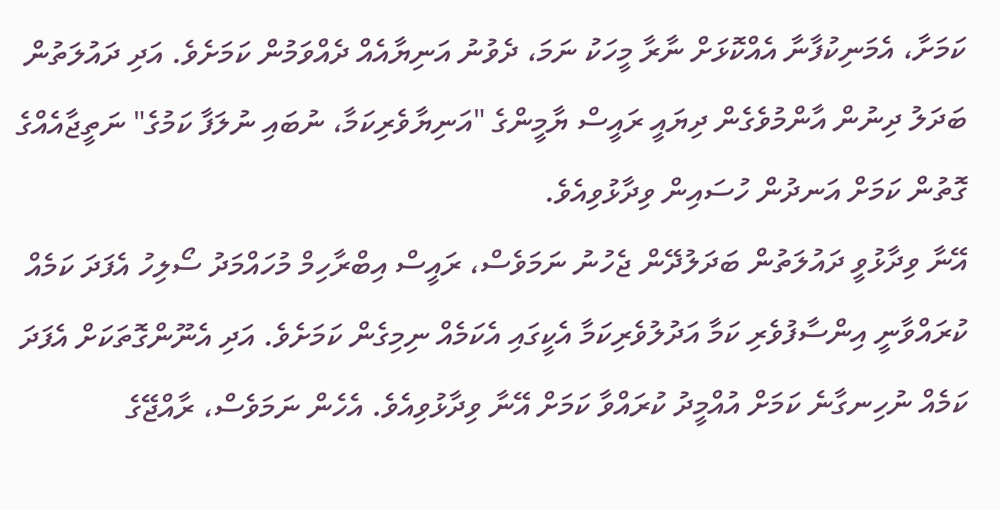ކަމަށާ، އެމަނިކުފާނާ އެއްކޮޅަށް ނާރާ މީހަކު ނަމަ، ދެވުނު އަނިޔާއެއް ދެއްވަމުން ކަމަށެވެ. އަދި ދައުލަތުން ބަދަލު ދިނުން އާންމުވެގެން ދިޔައީ ރައީސް ޔާމީންގެ "އަނިޔާވެރިކަމާ، ނުބައި ނުލަފާ ކަމުގެ" ނަތީޖާއެއްގެ ގޮތުން ކަމަށް އަނދުން ހުސައިން ވިދާޅުވިއެވެ.
އޭނާ ވިދާޅުވީ ދައުލަތުން ބަދަލުދޭން ޖެހުނު ނަމަވެސް، ރައީސް އިބްރާހިމް މުހައްމަދު ސޯލިހު އެފަދަ ކަމެއް ކުރައްވާނީ އިންސާފުވެރި ކަމާ އަދުލުވެރިކަމާ އެކީގައި އެކަމެއް ނިމިގެން ކަމަށެވެ. އަދި އެނޫންގޮތަކަށް އެފަދަ ކަމެއް ނުހިނގާނެ ކަމަށް އުއްމީދު ކުރައްވާ ކަމަށް އޭނާ ވިދާޅުވިއެވެ. އެހެން ނަމަވެސް، ރާއްޖޭގެ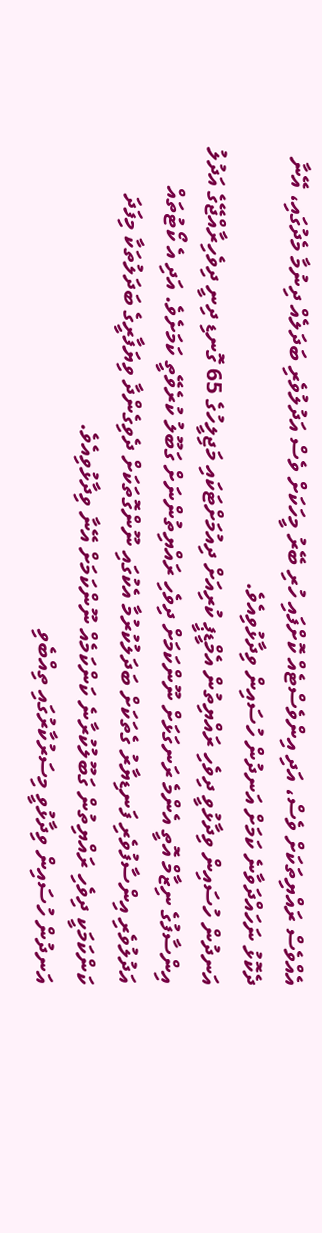އެއްވެސް ރައްޔިތަކަށް ވެސް، އަދި އިންވެސްޓެއް ކޮށްފައި ހުރި ބޭރު މީހަކަށް ވެސް އަދުލުވެރި ބަދަލެއް ދިނުމާ މެދުގައި، އޭނާ ދެކޮޅު ނަހައްދަވާނެ ކަމަށް އަނދުން ހުސައިން ވިދާޅުވިއެވެ.
އަނދުން ހުސައިން ވިދާޅުވީ ދިވެހި ރައްޔިތުން އެމްޑީޕީ ކުރިއަށް ދިއުމަށްޓަކައި މަޖިލީހުގެ 65 ގޮނޑި ދިނީ ދިވެހިރާއްޖޭގެ އަދުލު އިންސާފުގެ ނިޒާމް އޮތީ އެންމެ ރަނގަޅަށް ނޫންކަމަށް ދިވެހި ރައްޔިތުންނަށް ގަބޫލު ކުރެވޭތީ ކަމަށެވެ. އަދި އެ ކޯޓުތައް އަދުލުވެރި އިންސާފުވެރި ފަނޑިޔާރު ގެތަކަށް ބަދަލުކުރުމާ އެކުގައި ނޫންގޮތަކަށް ދެވިގެންދާ ވިޔަފާރީގެ ބަދަލުތަކާ މިފަދަ ކަންކަމަކީ ދިވެހި ރައްޔިތުން ގަބޫލުކުރާނެ ކަންކަމެއް ނޫންކަމަށް އޭނާ ވިދާޅުވިއެވެ.
އަނދުން ހުސައިން ވިދާޅުވީ މިސަރުކާރުގައި ތިއްބެވި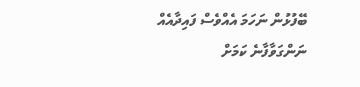ބޭފުޅުން ނަހަމަ އެއްވެސް ފައިދާއެއް ނަންގަވާފާނެ ކަމަށް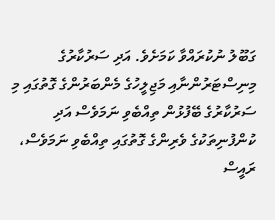ގަބޫލު ނުކުރައްވާ ކަމަށެވެ. އަދި ސަރުކާރުގެ މިނިސްޓަރުންނާއި މަޖިލީހުގެ މެންބަރުންގެ ގޮތުގައި މި ސަރުކާރުގެ ބޭފުޅުން ތިއްބެވި ނަމަވެސް އަދި ކުންފުނިތަކުގެ ވެރިންގެ ގޮތުގައި ތިއްބެވި ނަމަވެސް، ރައީސް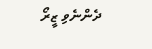ދެންނެވި ޒީރޯ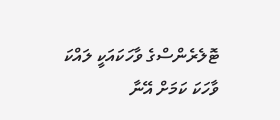ޓޮލެރެންސްގެ ވާހަކައަކީ ލައްކަ ވާހަކަ ކަމަށް އޭނާ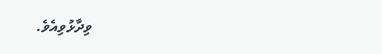ވިދާޅުވިއެވެ.